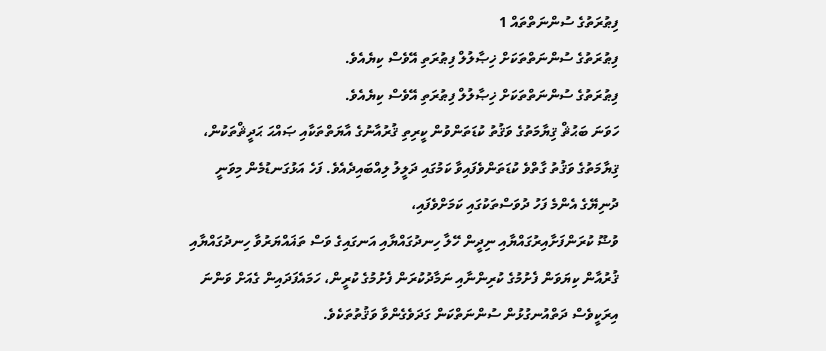ފިޠުރަތުގެ ސުންނަތްތައް 1
ފިޠުރަތުގެ ސުންނަތްތަކަށް ޚިޞާލުލް ފިޠުރަތި އޭވެސް ކިޔެއެވެ.
ފިޠުރަތުގެ ސުންނަތްތަކަށް ޚިޞާލުލް ފިޠުރަތި އޭވެސް ކިޔެއެވެ.
ހަވަނަ ބަޙުޘް ޤިޔާމަތުގެ ވަޤުތު ކުޑަތަންވުން ކީރިތި ޤުރުއާނުގެ އާޔަތްތަކާއި ޞައްޙަ ޙަދީޘްތަކުން، ޤިޔާމަތުގެ ވަޤުތު ގާތްވެ ކުޑަތަންވެފައިވާ ކަމުގައި ދަލީލު ލިއްބައިދެއެވެ. ފަހެ އަޅުގަނޑުމެން މިވަނީ ދުނިޔޭގެ އެންމެ ފަހު ދުވަސްތަކުގައި ކަމަށްވެފައި،
ވުޟޫ ކުރަންފަށާއިރުގައްޔާއި ނިދީން ހޭލާ ހިނދުގައްޔާއި އަނގައިގެ ވަސް ތަޣައްޔަރުވާ ހިނދުގައްޔާއި ޤުރުއާން ކިޔަވަން ފެށުމުގެ ކުރިންނާއި ނަމާދުކުރަން ފެށުމުގެ ކުރީން، ހަމައެފަދައިން ގެއަށް ވަންނަ އިރަކީވެސް ދަތްއުނގުޅުން ސުންނަތްކަން ގަދަވެގެންވާ ވަޤުތުތަކެވެ.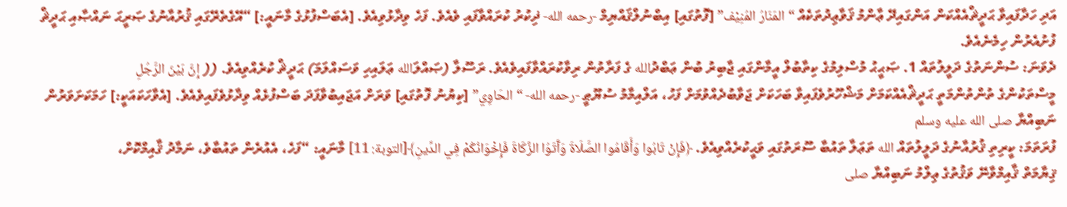އަދި ހަދާފައިވާ ޙަދީޘްއެއްކަން އަންގައިދޭ ޢާންމު ޤަވާޢިދުތަކެއް “المَنَارُ المُنِيْف” [ފޮތުގައި] އިބްނުލްޤައްޔިމް -رحمه الله- ޛިކުރު ކުރައްވާފައި ވެއެވެ. ފަހެ ވިދާޅުވިއެވެ. [އެބަސްފުޅުގެ މާނައީ:] “އޭގެތެރޭގައި ޤުރުއާނުގެ ޞަރީޙަ ނައްޞާއި ޙަދީޘް ފުށުއެރުން ހިމެނެއެވެ.
ދެވަނަ: ސުންނަތުގެ ދަލީލުތައް 1. ޞަޙީޙު މުސްލިމުގެ ކިތާބުލް އީމާންގައި ޖާބިރު ބުން ޢަބްދުالله ގެ ފަރާތުން ރިވާކުރައްވާފައިވެއެވެ. ރަސޫލާ (ޞައްލަالله ޢަލައިހި ވަސައްލަމަ) ޙަދީޘް ކުރެއްވިއެވެ. (( إِنَّ بَيْنَ الرَّجُلِ
މީސްތަކުންގެ ތުންތުންމަތީ ޙަދީޘްއެއްކަމަށް މަޝްހޫރުވެފައިވާ ބަހަކަށް ޖަވާބުދެއްވުމަށް ފަހު، އަލްއިމާމު ސުޔޫޠީ -رحمه الله- “الحَاوِي” [ކިޔުނު ފޮތުގައި] ވަރަށް އަޖައިބުވާފަދަ ބަސްފުޅެއް ވިދާޅުވެފައިވެއެވެ. [އެވާހަކައަކީ:] ހަމަކަށަވަރުން ނަބިއްޔާ صلى الله عليه وسلم
ފުރަތަމަ: ކީރިތި ޤުރުއާނުގެ ދަލީލުތައް الله ތަޢަލާ ތައުބާ ސޫރަތުގައި ވަޙީކުރެއްވިއެވެ. ﴿فَإِنْ تَابُوا وَأَقَامُوا الصَّلَاةَ وَآَتَوُا الزَّكَاةَ فَإِخْوَانُكُمْ فِي الدِّينِ﴾[التوبة: 11] މާނައީ: “ފަހެ، އެއުރެން ތައުބާވެ، ނަމާދު ޤާއިމްކޮށް،
ޤިޔާމަތް ޤާއިމްވާނޭ ވަޤުތުގެ ޢިލްމު ނަބިއްޔާ صلى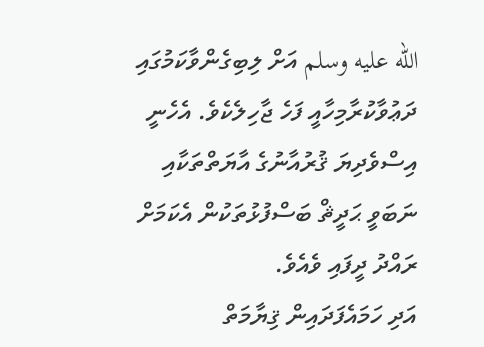الله عليه وسلم އަށް ލިބިގެންވާކަމުގައި ދަޢުވާކުރާމިހާއީ ފަހެ ޖާހިލެކެވެ. އެހެނީ އިސްވެދިޔަ ޤުރުއާނުގެ އާޔަތްތަކާއި ނަބަވީ ޙަދީޘް ބަސްފުޅުތަކުން އެކަމަށް ރައްދު ދީފައި ވެއެވެ.
އަދި ހަމައެފަދައިން ޤިޔާމަތް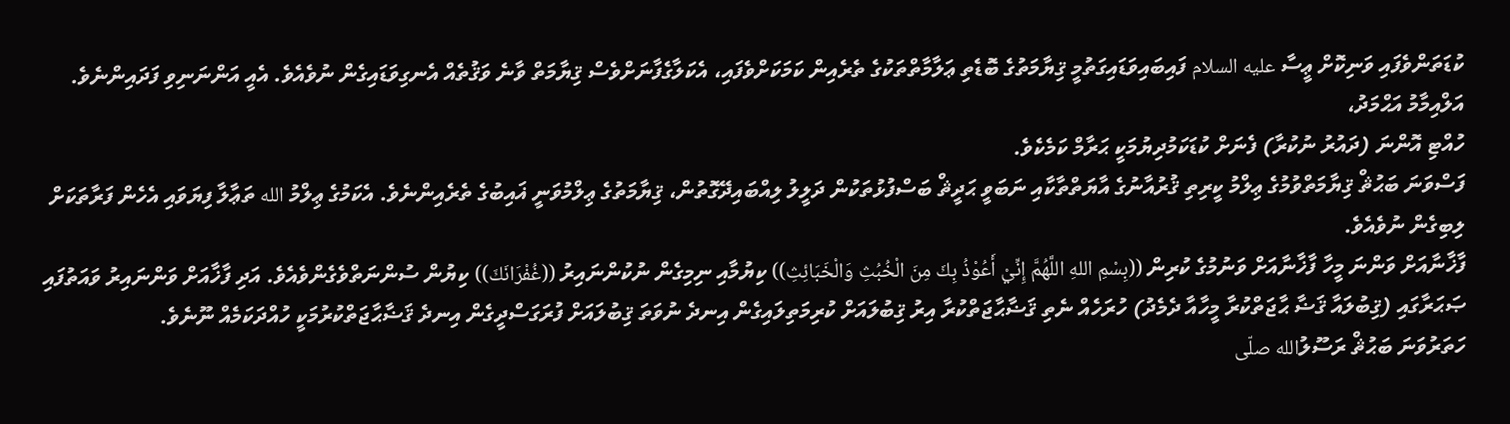ކުޑަތަންވެފައި ވަނިކޮށް ޢީސާ عليه السلام ފައިބައިވަޑައިގަތުމީ ޤިޔާމަތުގެ ބޮޑެތި ޢަލާމާތްތަކުގެ ތެރެއިން ކަމަކަށްވެފައި، އެކަލާގެފާނަށްވެސް ޤިޔާމަތް ވާނެ ވަޤުތެއް އެނގިވަޑައިގެން ނުވެއެވެ. އެއީ އަންނަނިވި ފަދައިންނެވެ. އަލްއިމާމު އަޙްމަދު،
ހުއްޓި އޮންނަ (ދައުރު ނުކުރާ) ފެނަށް ކުޑަކަމުދިޔުމަކީ ޙަރާމް ކަމެކެވެ.
ފަސްވަނަ ބަޙުޘް ޤިޔާމަތްވުމުގެ ޢިލްމު ކީރިތި ޤުރުއާނުގެ އާޔަތްތާކާއި ނަބަވީ ޙަދީޘް ބަސްފުޅުތަކުން ދަލީލު ލިއްބައިދޭގޮތުން، ޤިޔާމަތުގެ ޢިލްމުވަނީ ޣައިބުގެ ތެރެއިންނެވެ. އެކަމުގެ ޢިލްމު الله ތަޢާލާ ފިޔަވައި އެހެން ފަރާތަކަށް ލިބިގެން ނުވެއެވެ.
ފާޚާނާއަށް ވަންނަ މީހާ ފާޚާނާއަށް ވަނުމުގެ ކުރިން ((بِسْمِ اللهِ اللَّهُمَّ إِنِّيْ أَعُوْذُ بِكَ مِنَ الْخُبُثِ وَالْخَبَائِثِ)) ކިޔުމާއި ނިމިގެން ނުކުންނައިރު ((غُفْرَانَكَ)) ކިޔުން ސުންނަތްވެގެންވެއެވެ. އަދި ފާޚާއަށް ވަންނައިރު ވައަތުފައި
ޞަޙަރާގައި (ޤިބުލައާ ޤަޟާ ޙާޖަތްކުރާ މީހާއާ ދެމެދު) ހުރަހެއް ނެތި ޤަޟާޙާޖަތްކުރާ އިރު ޤިބުލައަށް ކުރިމަތިލައިގެން އިނދެ ނުވަތަ ޤިބުލައަށް ފުރަގަސްދީގެން އިނދެ ޤަޟާޙާޖަތްކުރުމަކީ ހުއްދަކަމެއް ނޫނެވެ.
ހަތަރުވަނަ ބަޙުޘް ރަސޫލުالله صلّى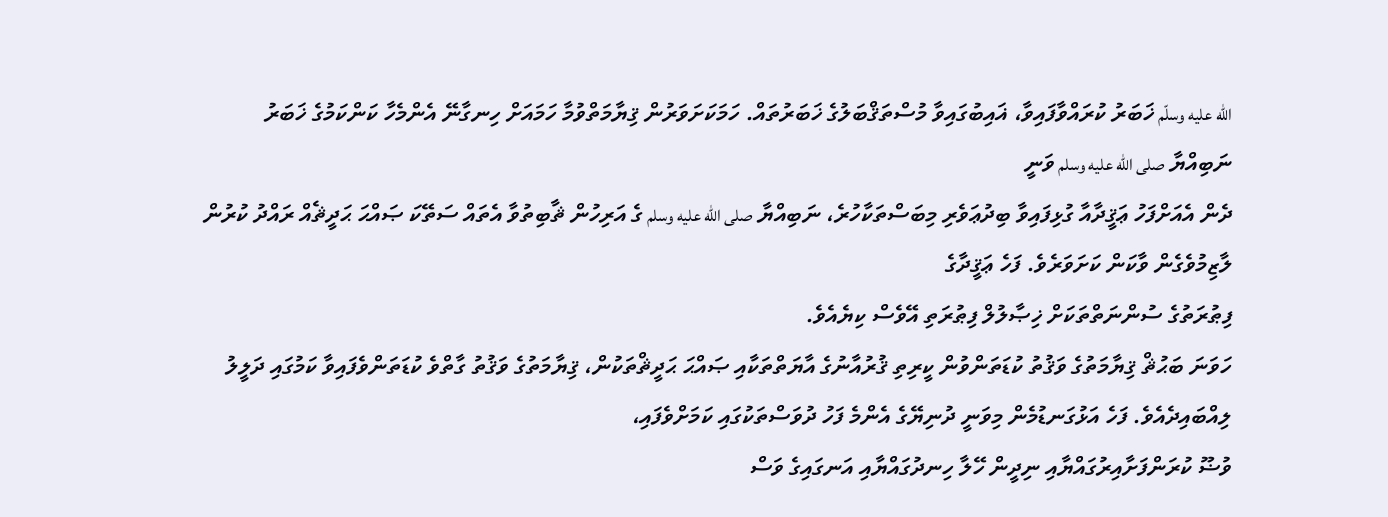الله عليه وسلّم ޚަބަރު ކުރައްވާފައިވާ، ޣައިބުގައިވާ މުސްތަޤްބަލުގެ ޚަބަރުތައް. ހަމަކަށަވަރުން ޤިޔާމަތްވުމާ ހަމައަށް ހިނގާނޭ އެންމެހާ ކަންކަމުގެ ޚަބަރު ނަބިއްޔާ صلى الله عليه وسلم ވަނީ
ދެން އެއަށްފަހު ޢަޤީދާއާ ގުޅިފައިވާ ބިދުޢަވެރި މިބަސްތަކާހުރެ، ނަބިއްޔާ صلى الله عليه وسلم ގެ އަރިހުން ޘާބިތުވާ އެތައް ސަތޭކަ ޞައްޙަ ޙަދީޘެއް ރައްދު ކުރުން ލާޒިމުވެގެން ވާކަން ކަށަވަރެވެ. ފަހެ ޢަޤީދާގެ
ފިޠުރަތުގެ ސުންނަތްތަކަށް ޚިޞާލުލް ފިޠުރަތި އޭވެސް ކިޔެއެވެ.
ހަވަނަ ބަޙުޘް ޤިޔާމަތުގެ ވަޤުތު ކުޑަތަންވުން ކީރިތި ޤުރުއާނުގެ އާޔަތްތަކާއި ޞައްޙަ ޙަދީޘްތަކުން، ޤިޔާމަތުގެ ވަޤުތު ގާތްވެ ކުޑަތަންވެފައިވާ ކަމުގައި ދަލީލު ލިއްބައިދެއެވެ. ފަހެ އަޅުގަނޑުމެން މިވަނީ ދުނިޔޭގެ އެންމެ ފަހު ދުވަސްތަކުގައި ކަމަށްވެފައި،
ވުޟޫ ކުރަންފަށާއިރުގައްޔާއި ނިދީން ހޭލާ ހިނދުގައްޔާއި އަނގައިގެ ވަސް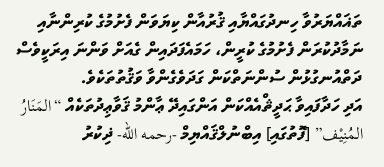ތަޣައްޔަރުވާ ހިނދުގައްޔާއި ޤުރުއާން ކިޔަވަން ފެށުމުގެ ކުރިންނާއި ނަމާދުކުރަން ފެށުމުގެ ކުރީން، ހަމައެފަދައިން ގެއަށް ވަންނަ އިރަކީވެސް ދަތްއުނގުޅުން ސުންނަތްކަން ގަދަވެގެންވާ ވަޤުތުތަކެވެ.
އަދި ހަދާފައިވާ ޙަދީޘްއެއްކަން އަންގައިދޭ ޢާންމު ޤަވާޢިދުތަކެއް “المَنَارُ المُنِيْف” [ފޮތުގައި] އިބްނުލްޤައްޔިމް -رحمه الله- ޛިކުރު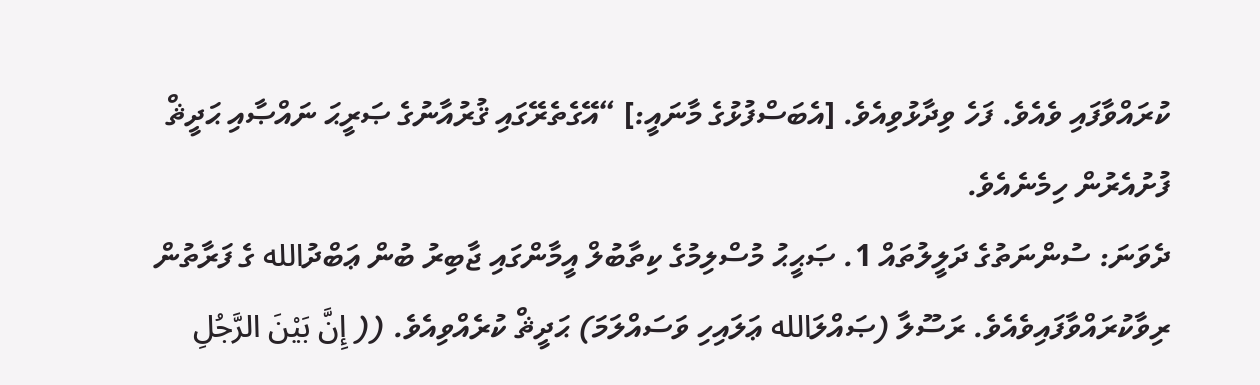ކުރައްވާފައި ވެއެވެ. ފަހެ ވިދާޅުވިއެވެ. [އެބަސްފުޅުގެ މާނައީ:] “އޭގެތެރޭގައި ޤުރުއާނުގެ ޞަރީޙަ ނައްޞާއި ޙަދީޘް ފުށުއެރުން ހިމެނެއެވެ.
ދެވަނަ: ސުންނަތުގެ ދަލީލުތައް 1. ޞަޙީޙު މުސްލިމުގެ ކިތާބުލް އީމާންގައި ޖާބިރު ބުން ޢަބްދުالله ގެ ފަރާތުން ރިވާކުރައްވާފައިވެއެވެ. ރަސޫލާ (ޞައްލަالله ޢަލައިހި ވަސައްލަމަ) ޙަދީޘް ކުރެއްވިއެވެ. (( إِنَّ بَيْنَ الرَّجُلِ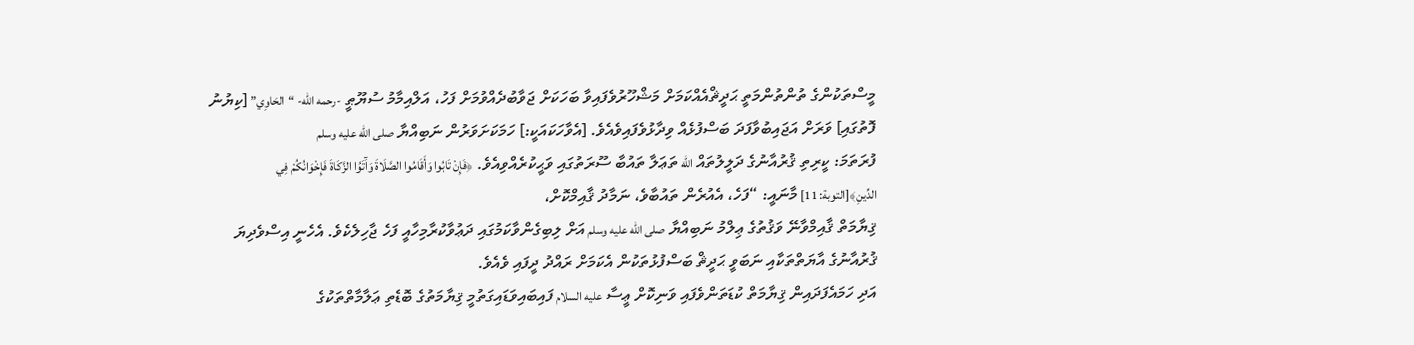މީސްތަކުންގެ ތުންތުންމަތީ ޙަދީޘްއެއްކަމަށް މަޝްހޫރުވެފައިވާ ބަހަކަށް ޖަވާބުދެއްވުމަށް ފަހު، އަލްއިމާމު ސުޔޫޠީ -رحمه الله- “الحَاوِي” [ކިޔުނު ފޮތުގައި] ވަރަށް އަޖައިބުވާފަދަ ބަސްފުޅެއް ވިދާޅުވެފައިވެއެވެ. [އެވާހަކައަކީ:] ހަމަކަށަވަރުން ނަބިއްޔާ صلى الله عليه وسلم
ފުރަތަމަ: ކީރިތި ޤުރުއާނުގެ ދަލީލުތައް الله ތަޢަލާ ތައުބާ ސޫރަތުގައި ވަޙީކުރެއްވިއެވެ. ﴿فَإِنْ تَابُوا وَأَقَامُوا الصَّلَاةَ وَآَتَوُا الزَّكَاةَ فَإِخْوَانُكُمْ فِي الدِّينِ﴾[التوبة: 11] މާނައީ: “ފަހެ، އެއުރެން ތައުބާވެ، ނަމާދު ޤާއިމްކޮށް،
ޤިޔާމަތް ޤާއިމްވާނޭ ވަޤުތުގެ ޢިލްމު ނަބިއްޔާ صلى الله عليه وسلم އަށް ލިބިގެންވާކަމުގައި ދަޢުވާކުރާމިހާއީ ފަހެ ޖާހިލެކެވެ. އެހެނީ އިސްވެދިޔަ ޤުރުއާނުގެ އާޔަތްތަކާއި ނަބަވީ ޙަދީޘް ބަސްފުޅުތަކުން އެކަމަށް ރައްދު ދީފައި ވެއެވެ.
އަދި ހަމައެފަދައިން ޤިޔާމަތް ކުޑަތަންވެފައި ވަނިކޮށް ޢީސާ عليه السلام ފައިބައިވަޑައިގަތުމީ ޤިޔާމަތުގެ ބޮޑެތި ޢަލާމާތްތަކުގެ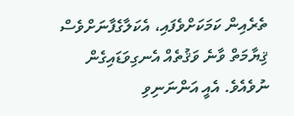ތެރެއިން ކަމަކަށްވެފައި، އެކަލާގެފާނަށްވެސް ޤިޔާމަތް ވާނެ ވަޤުތެއް އެނގިވަޑައިގެން ނުވެއެވެ. އެއީ އަންނަނިވި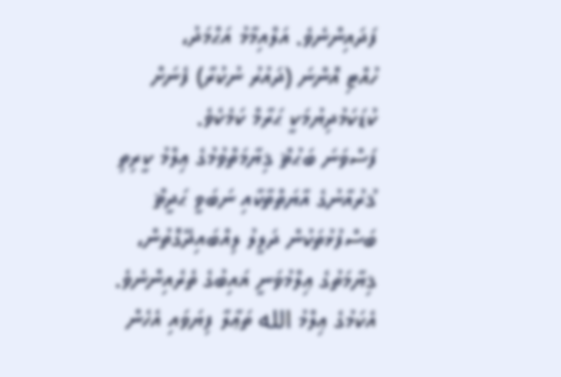ފަދައިންނެވެ. އަލްއިމާމު އަޙްމަދު،
ހުއްޓި އޮންނަ (ދައުރު ނުކުރާ) ފެނަށް ކުޑަކަމުދިޔުމަކީ ޙަރާމް ކަމެކެވެ.
ފަސްވަނަ ބަޙުޘް ޤިޔާމަތްވުމުގެ ޢިލްމު ކީރިތި ޤުރުއާނުގެ އާޔަތްތާކާއި ނަބަވީ ޙަދީޘް ބަސްފުޅުތަކުން ދަލީލު ލިއްބައިދޭގޮތުން، ޤިޔާމަތުގެ ޢިލްމުވަނީ ޣައިބުގެ ތެރެއިންނެވެ. އެކަމުގެ ޢިލްމު الله ތަޢާލާ ފިޔަވައި އެހެން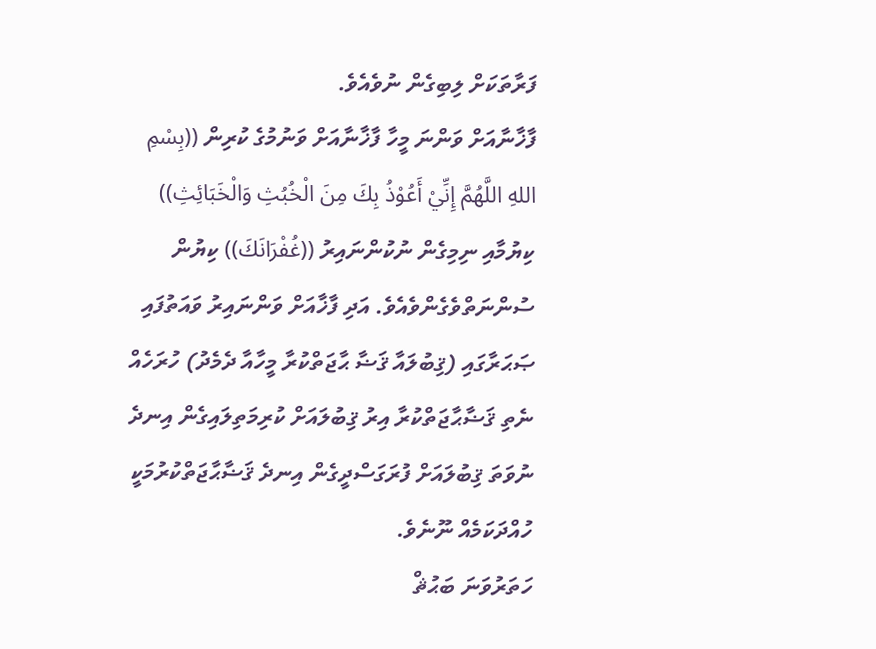ފަރާތަކަށް ލިބިގެން ނުވެއެވެ.
ފާޚާނާއަށް ވަންނަ މީހާ ފާޚާނާއަށް ވަނުމުގެ ކުރިން ((بِسْمِ اللهِ اللَّهُمَّ إِنِّيْ أَعُوْذُ بِكَ مِنَ الْخُبُثِ وَالْخَبَائِثِ)) ކިޔުމާއި ނިމިގެން ނުކުންނައިރު ((غُفْرَانَكَ)) ކިޔުން ސުންނަތްވެގެންވެއެވެ. އަދި ފާޚާއަށް ވަންނައިރު ވައަތުފައި
ޞަޙަރާގައި (ޤިބުލައާ ޤަޟާ ޙާޖަތްކުރާ މީހާއާ ދެމެދު) ހުރަހެއް ނެތި ޤަޟާޙާޖަތްކުރާ އިރު ޤިބުލައަށް ކުރިމަތިލައިގެން އިނދެ ނުވަތަ ޤިބުލައަށް ފުރަގަސްދީގެން އިނދެ ޤަޟާޙާޖަތްކުރުމަކީ ހުއްދަކަމެއް ނޫނެވެ.
ހަތަރުވަނަ ބަޙުޘް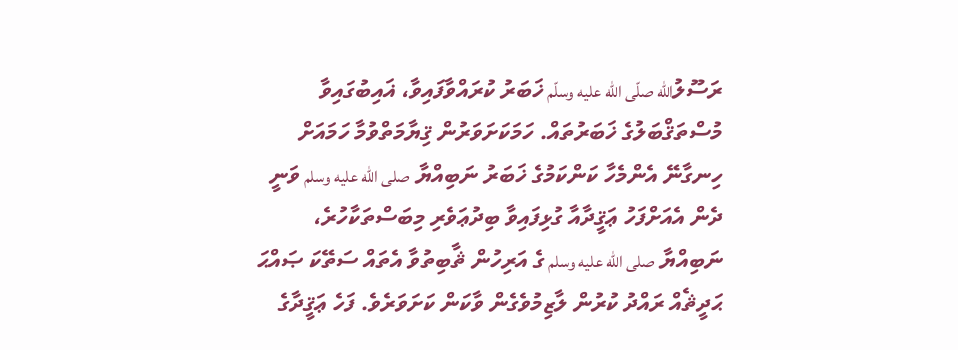ރަސޫލުالله صلّى الله عليه وسلّم ޚަބަރު ކުރައްވާފައިވާ، ޣައިބުގައިވާ މުސްތަޤްބަލުގެ ޚަބަރުތައް. ހަމަކަށަވަރުން ޤިޔާމަތްވުމާ ހަމައަށް ހިނގާނޭ އެންމެހާ ކަންކަމުގެ ޚަބަރު ނަބިއްޔާ صلى الله عليه وسلم ވަނީ
ދެން އެއަށްފަހު ޢަޤީދާއާ ގުޅިފައިވާ ބިދުޢަވެރި މިބަސްތަކާހުރެ، ނަބިއްޔާ صلى الله عليه وسلم ގެ އަރިހުން ޘާބިތުވާ އެތައް ސަތޭކަ ޞައްޙަ ޙަދީޘެއް ރައްދު ކުރުން ލާޒިމުވެގެން ވާކަން ކަށަވަރެވެ. ފަހެ ޢަޤީދާގެ